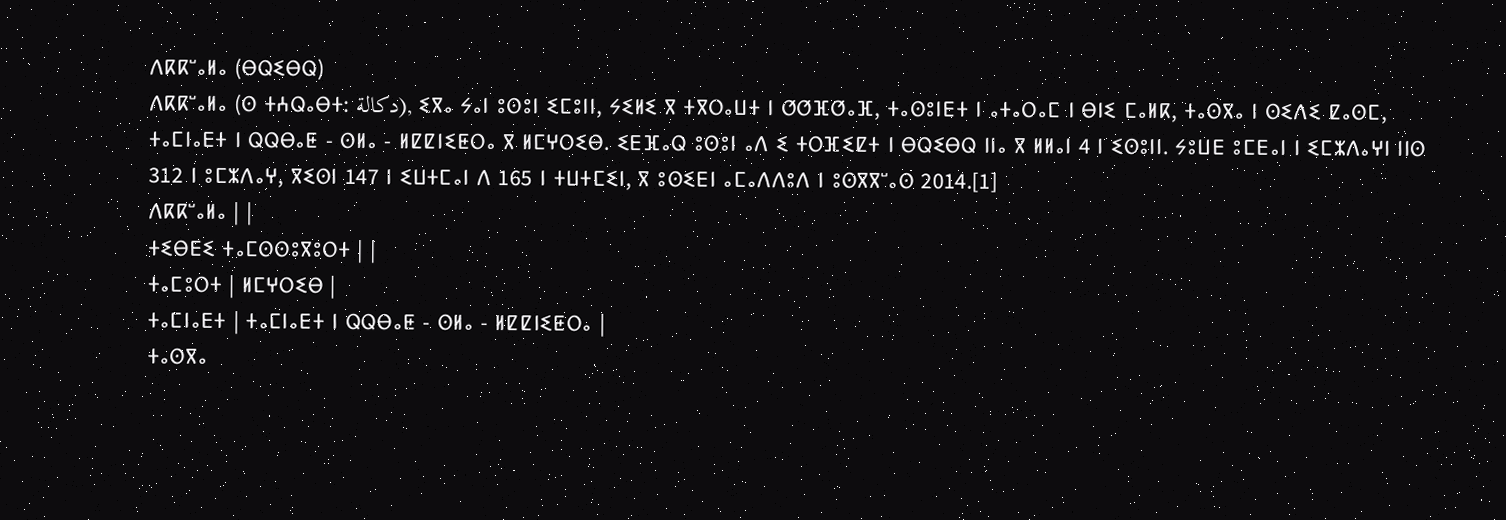ⴷⴽⴽⵯⴰⵍⴰ (ⴱⵕⵉⴱⵕ)
ⴷⴽⴽⵯⴰⵍⴰ (ⵙ ⵜⵄⵕⴰⴱⵜ: دكالة), ⵉⴳⴰ ⵢⴰⵏ ⵓⵙⵓⵏ ⵉⵎⵓⵏⵏ, ⵢⵉⵍⵉ ⴳ ⵜⴳⵔⴰⵡⵜ ⵏ ⵚⵚⴼⵚⴰⴼ, ⵜⴰⵙⵓⵏⴹⵜ ⵏ ⴰⵜⴰⵔⴰⵎ ⵏ ⴱⵏⵉ ⵎⴰⵍⴽ, ⵜⴰⵙⴳⴰ ⵏ ⵙⵉⴷⵉ ⵇⴰⵙⵎ, ⵜⴰⵎⵏⴰⴹⵜ ⵏ ⵕⵕⴱⴰⵟ - ⵙⵍⴰ - ⵍⵇⵇⵏⵉⵟⵔⴰ ⴳ ⵍⵎⵖⵔⵉⴱ. ⵉⴹⴼⴰⵕ ⵓⵙⵓⵏ ⴰⴷ ⵉ ⵜⵔⴼⵉⵇⵜ ⵏ ⴱⵕⵉⴱⵕ ⵏⵏⴰ ⴳ ⵍⵍⴰⵏ 4 ⵏ ⵉⵙⵓⵏⵏ. ⵢⵓⵡⴹ ⵓⵎⴹⴰⵏ ⵏ ⵉⵎⵣⴷⴰⵖⵏ ⵏⵏⵙ 312 ⵏ ⵓⵎⵣⴷⴰⵖ, ⴳⵉⵙⵏ 147 ⵏ ⵉⵡⵜⵎⴰⵏ ⴷ 165 ⵏ ⵜⵡⵜⵎⵉⵏ, ⴳ ⵓⵙⵉⴹⵏ ⴰⵎⴰⴷⴷⵓⴷ ⵏ ⵓⵙⴳⴳⵯⴰⵙ 2014.[1]
ⴷⴽⴽⵯⴰⵍⴰ | |
ⵜⵉⴱⴹⵉ ⵜⴰⵎⵙⵙⵓⴳⵓⵔⵜ | |
ⵜⴰⵎⵓⵔⵜ | ⵍⵎⵖⵔⵉⴱ |
ⵜⴰⵎⵏⴰⴹⵜ | ⵜⴰⵎⵏⴰⴹⵜ ⵏ ⵕⵕⴱⴰⵟ - ⵙⵍⴰ - ⵍⵇⵇⵏⵉⵟⵔⴰ |
ⵜⴰⵙⴳⴰ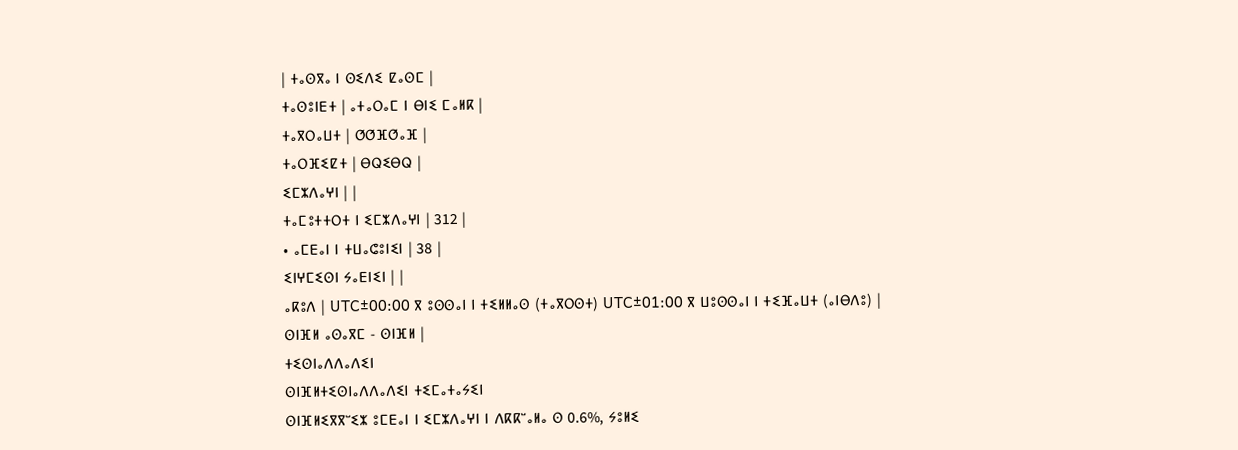| ⵜⴰⵙⴳⴰ ⵏ ⵙⵉⴷⵉ ⵇⴰⵙⵎ |
ⵜⴰⵙⵓⵏⴹⵜ | ⴰⵜⴰⵔⴰⵎ ⵏ ⴱⵏⵉ ⵎⴰⵍⴽ |
ⵜⴰⴳⵔⴰⵡⵜ | ⵚⵚⴼⵚⴰⴼ |
ⵜⴰⵔⴼⵉⵇⵜ | ⴱⵕⵉⴱⵕ |
ⵉⵎⵣⴷⴰⵖⵏ | |
ⵜⴰⵎⵓⵜⵜⵔⵜ ⵏ ⵉⵎⵣⴷⴰⵖⵏ | 312 |
• ⴰⵎⴹⴰⵏ ⵏ ⵜⵡⴰⵛⵓⵏⵉⵏ | 38 |
ⵉⵏⵖⵎⵉⵙⵏ ⵢⴰⴹⵏⵉⵏ | |
ⴰⴽⵓⴷ | UTC±00:00 ⴳ ⵓⵙⵙⴰⵏ ⵏ ⵜⵉⵍⵍⴰⵙ (ⵜⴰⴳⵔⵙⵜ) UTC±01:00 ⴳ ⵡⵓⵙⵙⴰⵏ ⵏ ⵜⵉⴼⴰⵡⵜ (ⴰⵏⴱⴷⵓ) |
ⵙⵏⴼⵍ ⴰⵙⴰⴳⵎ - ⵙⵏⴼⵍ |
ⵜⵉⵙⵏⴰⴷⴷⴰⴷⵉⵏ
ⵙⵏⴼⵍⵜⵉⵙⵏⴰⴷⴷⴰⴷⵉⵏ ⵜⵉⵎⴰⵜⴰⵢⵉⵏ
ⵙⵏⴼⵍⵉⴳⴳⵯⵉⵣ ⵓⵎⴹⴰⵏ ⵏ ⵉⵎⵣⴷⴰⵖⵏ ⵏ ⴷⴽⴽⵯⴰⵍⴰ ⵙ 0.6%, ⵢⵓⵍⵉ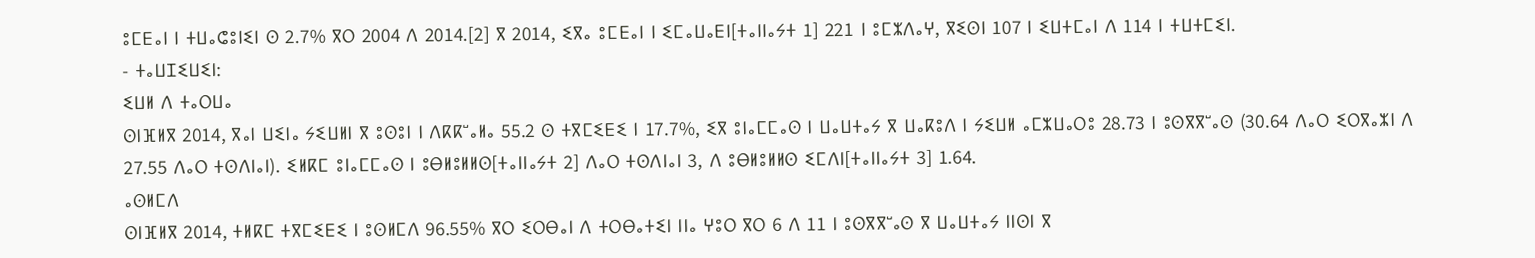ⵓⵎⴹⴰⵏ ⵏ ⵜⵡⴰⵛⵓⵏⵉⵏ ⵙ 2.7% ⴳⵔ 2004 ⴷ 2014.[2] ⴳ 2014, ⵉⴳⴰ ⵓⵎⴹⴰⵏ ⵏ ⵉⵎⴰⵡⴰⴹⵏ[ⵜⴰⵏⵏⴰⵢⵜ 1] 221 ⵏ ⵓⵎⵣⴷⴰⵖ, ⴳⵉⵙⵏ 107 ⵏ ⵉⵡⵜⵎⴰⵏ ⴷ 114 ⵏ ⵜⵡⵜⵎⵉⵏ.
- ⵜⴰⵡⵊⵉⵡⵉⵏ:
ⵉⵡⵍ ⴷ ⵜⴰⵔⵡⴰ
ⵙⵏⴼⵍⴳ 2014, ⴳⴰⵏ ⵡⵉⵏⴰ ⵢⵉⵡⵍⵏ ⴳ ⵓⵙⵓⵏ ⵏ ⴷⴽⴽⵯⴰⵍⴰ 55.2 ⵙ ⵜⴳⵎⵉⴹⵉ ⵏ 17.7%, ⵉⴳ ⵓⵏⴰⵎⵎⴰⵙ ⵏ ⵡⴰⵡⵜⴰⵢ ⴳ ⵡⴰⴽⵓⴷ ⵏ ⵢⵉⵡⵍ ⴰⵎⵣⵡⴰⵔⵓ 28.73 ⵏ ⵓⵙⴳⴳⵯⴰⵙ (30.64 ⴷⴰⵔ ⵉⵔⴳⴰⵣⵏ ⴷ 27.55 ⴷⴰⵔ ⵜⵙⴷⵏⴰⵏ). ⵉⵍⴽⵎ ⵓⵏⴰⵎⵎⴰⵙ ⵏ ⵓⴱⵍⵓⵍⵍⵙ[ⵜⴰⵏⵏⴰⵢⵜ 2] ⴷⴰⵔ ⵜⵙⴷⵏⴰⵏ 3, ⴷ ⵓⴱⵍⵓⵍⵍⵙ ⵉⵎⴷⵏ[ⵜⴰⵏⵏⴰⵢⵜ 3] 1.64.
ⴰⵙⵍⵎⴷ
ⵙⵏⴼⵍⴳ 2014, ⵜⵍⴽⵎ ⵜⴳⵎⵉⴹⵉ ⵏ ⵓⵙⵍⵎⴷ 96.55% ⴳⵔ ⵉⵔⴱⴰⵏ ⴷ ⵜⵔⴱⴰⵜⵉⵏ ⵏⵏⴰ ⵖⵓⵔ ⴳⵔ 6 ⴷ 11 ⵏ ⵓⵙⴳⴳⵯⴰⵙ ⴳ ⵡⴰⵡⵜⴰⵢ ⵏⵏⵙⵏ ⴳ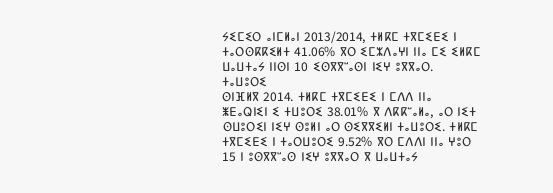ⵢⵉⵎⵉⵔ ⴰⵏⵎⵍⴰⵏ 2013/2014, ⵜⵍⴽⵎ ⵜⴳⵎⵉⴹⵉ ⵏ ⵜⴰⵔⵙⴽⴽⵉⵍⵜ 41.06% ⴳⵔ ⵉⵎⵣⴷⴰⵖⵏ ⵏⵏⴰ ⵎⵉ ⵉⵍⴽⵎ ⵡⴰⵡⵜⴰⵢ ⵏⵏⵙⵏ 10 ⵉⵙⴳⴳⵯⴰⵙⵏ ⵏⵉⵖ ⵓⴳⴳⴰⵔ.
ⵜⴰⵡⵓⵔⵉ
ⵙⵏⴼⵍⴳ 2014. ⵜⵍⴽⵎ ⵜⴳⵎⵉⴹⵉ ⵏ ⵎⴷⴷ ⵏⵏⴰ ⵥⴹⴰⵕⵏⵉⵏ ⵉ ⵜⵡⵓⵔⵉ 38.01% ⴳ ⴷⴽⴽⵯⴰⵍⴰ, ⴰⵔ ⵏⵉⵜ ⵙⵡⵓⵔⵉⵏ ⵏⵉⵖ ⵙⵓⵍⵏ ⴰⵔ ⵙⵉⴳⴳⵉⵍⵏ ⵜⴰⵡⵓⵔⵉ. ⵜⵍⴽⵎ ⵜⴳⵎⵉⴹⵉ ⵏ ⵜⴰⵔⵡⵓⵔⵉ 9.52% ⴳⵔ ⵎⴷⴷⵏ ⵏⵏⴰ ⵖⵓⵔ 15 ⵏ ⵓⵙⴳⴳⵯⴰⵙ ⵏⵉⵖ ⵓⴳⴳⴰⵔ ⴳ ⵡⴰⵡⵜⴰⵢ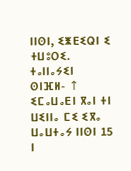ⵏⵏⵙⵏ, ⵉⵥⴹⵉⵕⵏ ⵉ ⵜⵡⵓⵔⵉ.
ⵜⴰⵏⵏⴰⵢⵉⵏ
ⵙⵏⴼⵍ- ↑ ⵉⵎⴰⵡⴰⴹⵏ ⴳⴰⵏ ⵜⵏ ⵡⵉⵏⵏⴰ ⵎⵉ ⵉⴳⴰ ⵡⴰⵡⵜⴰⵢ ⵏⵏⵙⵏ 15 ⵏ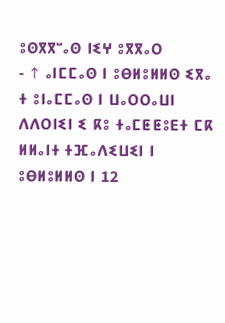ⵓⵙⴳⴳⵯⴰⵙ ⵏⵉⵖ ⵓⴳⴳⴰⵔ
- ↑ ⴰⵏⵎⵎⴰⵙ ⵏ ⵓⴱⵍⵓⵍⵍⵙ ⵉⴳⴰ ⵜ ⵓⵏⴰⵎⵎⴰⵙ ⵏ ⵡⴰⵔⵔⴰⵡⵏ ⴷⴷⵔⵏⵉⵏ ⵉ ⴽⵓ ⵜⴰⵎⵟⵟⵓⴹⵜ ⵎⴽ ⵍⵍⴰⵏⵜ ⵜⴼⴰⴷⵉⵡⵉⵏ ⵏ ⵓⴱⵍⵓⵍⵍⵙ ⵏ 12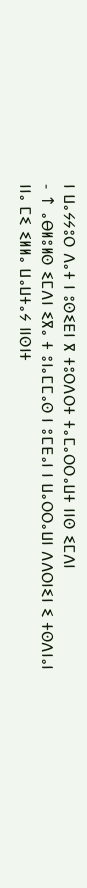ⵏ ⵡⴰⵢⵢⵓⵔ ⴷⴰⵜ ⵏ ⵓⵙⵉⴹⵏ ⴳ ⵜⵓⵔⴷⵔⵜ ⵜⴰⵎⴰⵔⵔⴰⵡⵜ ⵏⵏⵙ ⵉⵎⴷⵏ
- ↑ ⴰⴱⵍⵓⵍⵙ ⵉⵎⴷⵏ ⵉⴳⴰ ⵜ ⵓⵏⴰⵎⵎⴰⵙ ⵏ ⵓⵎⴹⴰⵏ ⵏ ⵡⴰⵔⵔⴰⵡⵏ ⴷⴷⵔⵏⵉⵏ ⵉ ⵜⵙⴷⵏⴰⵏ ⵏⵏⴰ ⵎⵉ ⵉⵍⵍⴰ ⵡⴰⵡⵜⴰⵢ ⵏⵏⵙⵏⵜ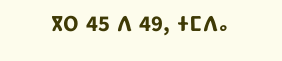ⴳⵔ 45 ⴷ 49, ⵜⵎⴷⴰ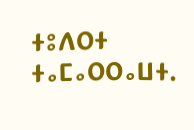ⵜⵓⴷⵔⵜ ⵜⴰⵎⴰⵔⵔⴰⵡⵜ.